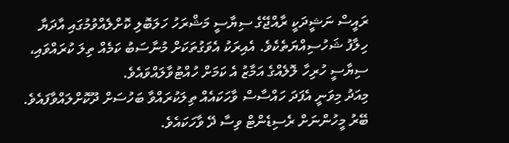ރައީސް ނަޝީދަކީ ރާއްޖޭގެ ސިޔާސީ މަޝްރަހު ހަލަބޮލި ކޮށްލެއްވުމުގައި އާދަޔާ ހިލާފު ޝަހުސިއްޔަތެކެވެ. އެއިރަކު އެވަގުތަކަށް މުނާސަބު ކަމެއް ތިލަ ކުރައްވައި، ސިޔާސީ ހުރިހާ ލޮލެއްގެ އަމާޒު އެ ކަމަށް ހުއްޓުވާލައްވައެވެ.
މިއަދު މިވަނީ އެފަދަ ހައްސާސް ވާހަކައެއް ތިލަކުރައްވާ ބަހުސަށް ދޫކޮށްލައްވާފައެވެ.
ބޭރު މީހުންނަށް ރެސިޑެންޓް ވިސާ ދޭ ވާހަކައެވެ.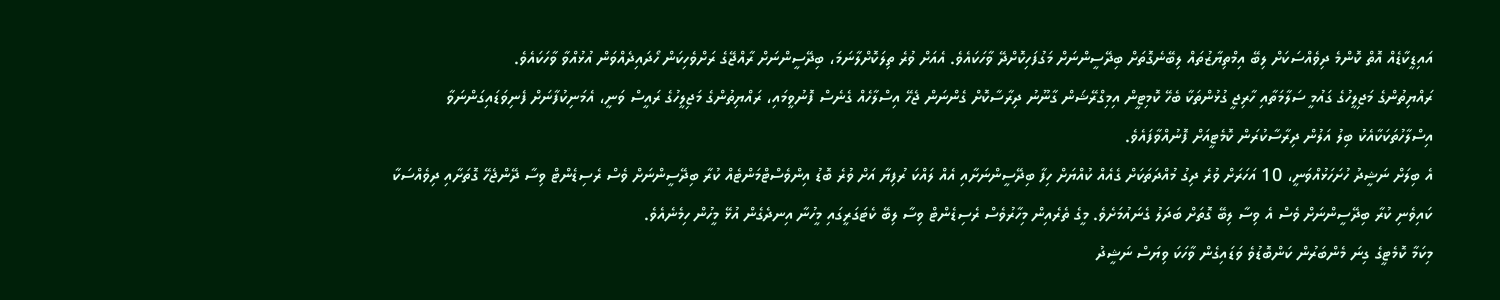އައިޑީކާޑެއް އޮތް ކޮންމެ ދިވެއްސަކަށް ލިބޭ އިމްތިޔާޒުތައް ލިބޭނެގޮތަށް ބިދޭސީންނަށް މަގުފަހިކޮށްދޭ ވާހަކައެވެ. އެއަށް ވުރެ ތިލަކޮށްލާނަމަ، ބިދޭސީންނަށް ރާއްޖޭގެ ރަށްވެހިކަން ހޯދައިދެއްވަން އުޅުއްވާ ވާހަކައެވެ.
ރައްޔިތުންގެ މަޖިލީހުގެ ގައުމީ ސަލާމަތާއި ހާރިޖީ ގުޅުންތަކާ ބެހޭ ކޮމިޓީން އިމިގްރޭޝަން ގާނޫނު ދިރާސާކޮށް ގެންނަން ޖެހޭ އިސްލާހެއް ގެނެސް ފޮނުވީމައި، ރައްޔިތުންގެ މަޖިލީހުގެ ރައީސް ވަނީ، އެމަނިކުފާނަށް ފެނިވަޑައިގަންނަވާ އިސްލާހުތަކަކާއެކު ބިލު އަލުން ދިރާސާކުރަން ކޮމެޓީއަށް ފޮނުއްވާފައެވެ.
އެ ބިލަށް ނަޝީދު ހުށަހަޅުއްވަނީ، 10 އަހަރަށް ވުރެ ދިގު މުއްދަތަކަށް ގެއެއް ކުއްޔަށް ހިފާ ބިދޭސީންނަށާއި އެއް ލައްކަ ރުފިޔާ އަށް ވުރެ ބޮޑު އިންވެސްޓްމަންޓެއް ކުރާ ބިދޭސީންނަށް ވެސް ރެސިޑެންޓް ވިސާ ދޭންޖެހޭ ގޮތަށާއި ދިވެއްސަކާ ކައިވެނި ކުރާ ބިދޭސީންނަށް ވެސް އެ ވިސާ ލިބޭ ގޮތަށް ބަދަލު ގެނައުމަށެވެ. މީގެ ތެރެއިން މިހާރުވެސް ރެސިޑެންޓް ވިސާ ލިބޭ ކެޓަގަރީގައި މީހުނާ އިނދެގެން އުޅޭ މީހުން ހިމެނެއެވެ.
މިކަމާ ކޮމެޓީގެ ގިނަ މެންބަރުން ކަންބޮޑުވެ ވަޑައިގެން ވާހަކަ ވިޔަސް ނަޝީދު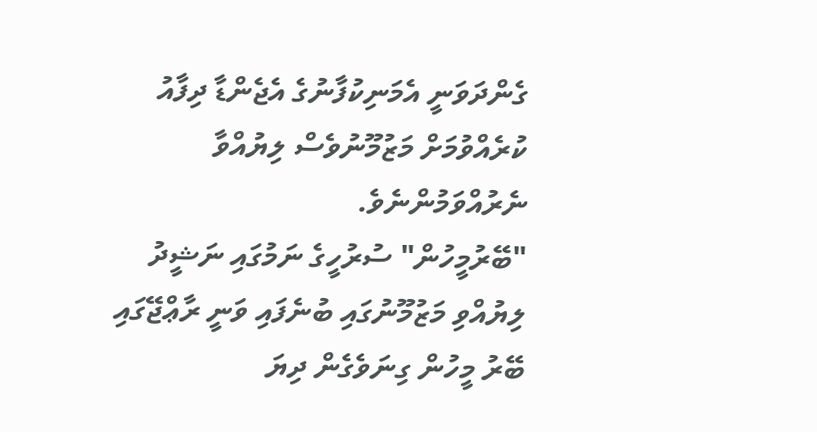ގެންދަވަނީ އެމަނިކުފާނުގެ އެޖެންޑާ ދިފާއު ކުރެއްވުމަށް މަޒުމޫނުވެސް ލިޔުއްވާ ނެރުއްވަމުންނެވެ.
"ބޭރުމީހުން" ސުރުހީގެ ނަމުގައި ނަޝީދު ލިޔުއްވި މަޒުމޫނުގައި ބުނެފައި ވަނީ ރާޢްޖޭގައި ބޭރު މީހުން ގިނަވެގެން ދިޔަ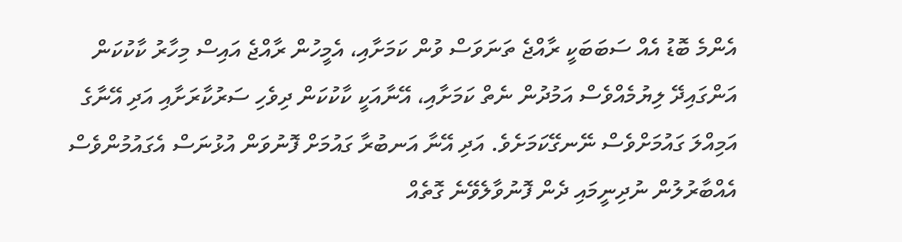އެންމެ ބޮޑު އެއް ސަބަބަކީ ރާއްޖެ ތަނަވަސް ވުން ކަމަށާއި، އެމީހުން ރާއްޖެ އައިސް މިހާރު ކާކުކަން އަންގައިދޭ ލިޔުމެއްވެސް އަމުދުން ނެތް ކަމަށާއި، އޭނާއަކީ ކާކުކަން ދިވެހި ސަރުކާރަށާއި އަދި އޭނާގެ އަމިއްލަ ގައުމަށްވެސް ނޭނގޭކަމަށެވެ. އަދި އޭނާ އަނބުރާ ގައުމަށް ފޮނުވަން އުޅުނަސް އެގައުމުންވެސް އެއްބާރުލުން ނުދިނީމައި ދެން ފޮނުވާލެވޭނެ ގޮތެއް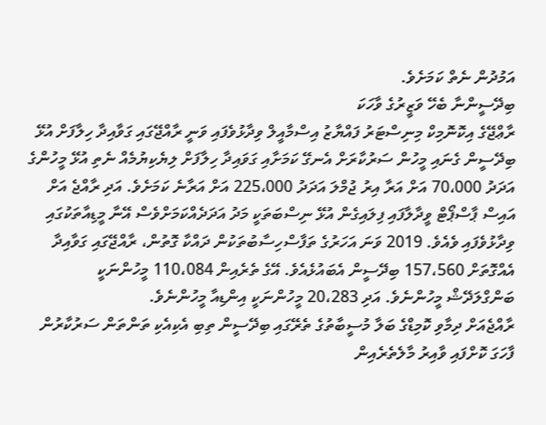އަމުދުން ނެތް ކަމަށެވެ.
ބިދޭސީންނާ ބެހޭ ވަޒީރުގެ ވާހަކަ
ރާޢްޖޭގެ އިކޮނޮމިކް މިނިސްޓަރު ފައްޔާޒު އިސްމާއީލް ވިދާޅުވެފައި ވަނީ ރާއްޖޭގައި ގަވާއިދާ ހިލާފަށް އުޅޭ ބިދޭސީން ގެނައި މީހުން ސަރުކާރަށް އެނގޭ ކަމަށާއި ގަވައިދާ ހިލާފަށް ލިޔެކިޔުމެއް ނެތި އުޅޭ މީހުންގެ އަދަދު 70،000 އަށް އަރާ އިރު ޖުމްލަ އަދަދު 225،000 އަށް އަރާނެ ކަމަށެވެ. އަދި ރާއްޖެ އަށް އައިސް ޕާސްޕޯޓް ވީދާލާފައި ފިލައިގެން އުޅޭ ނިސްބަތަކީ މަދު އަދަދެއްކަމަށްވެސް އޭނާ މީޑިއާތަކުގައި ވިދާޅުވެފައި ވެއެވެ. 2019 ވަނަ އަހަރުގެ ތަފާސްހިސާބުތަކުން ދައްކާ ގޮތުން، ރާއްޖޭގައި ގަވާއިދާ އެއްގޮތަށް 157،560 ބިދޭސީން އެބައުޅެއެވެ. އޭގެ ތެރެއިން 110،084 މީހުންނަކީ ބަންގްލަދޭޝް މީހުންނެވެ. އަދި 20،283 މީހުންނަކީ އިންޑިއާ މީހުންނެވެ.
ރާއްޖެއަށް ދިމާވި ކޮމިޑްގެ ބަލާ މުސީބާތުގެ ތެރޭގައި ބިދޭސީން ތިބި އެކިއެކި ތަންތަން ސަރުކާރުން ފާހަގަ ކޮށްފައި ވާއިރު މާލެތެރެއިން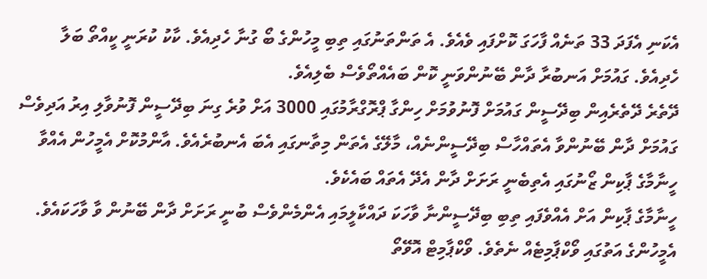އެކަނި އެފަދަ 33 ތަނެއް ފާހަގަ ކޮށްފައި ވެއެވެ. އެ ތަންތަނުގައި ތިބި މީހުންގެ ބޯ ގުނާ ހެދިއެވެ. ކާކު ކުރަނީ ކީއްތޯ ބަލާ ހެދިއެވެ. ގައުމަށް އަނބުރާ ދާން ބޭނުންވަނީ ކޮން ބައެއްތޯވެސް ބެލިއެވެ.
ދޭތެރެ ދޭތެރެއިން ބިދޭސީން ގައުމަށް ފޮނުވުމަށް ހިންގާ ޕްރޮގްރާމުގައި 3000 އަށް ވުރެ ގިނަ ބިދޭސީން ފޮނުވާލި އިރު އަދިވެސް ގައުމަށް ދާން ބޭނުންވާ އެތައްހާސް ބިދޭސީންނެއް، މާލޭގެ އެތަން މިތާނގައި އެބަ އެނބުރެއެވެ. އާންމުކޮށް އެމީހުން އެއްވާ ހީނާމާގެ ޕާކިން ޒޯނުގައި އެތިބެނީ ރަށަށް ދާން އެދޭ އެތައް ބައެކެވެ.
ހީނާމާގެ ޕާކިން އަށް އެއްވެފައި ތިބި ބިދޭސީންނާ ވާހަކަ ދައްކާލީމައި އެންމެންވެސް ބުނީ ރަށަށް ދާން ބޭނުން ވާ ވާހަކައެވެ. އެމީހުންގެ އަތުގައި ވޯކްޕާމިޓެއް ނެތެވެ. ވޯކްޕާމިޓް އޮވޭތޯ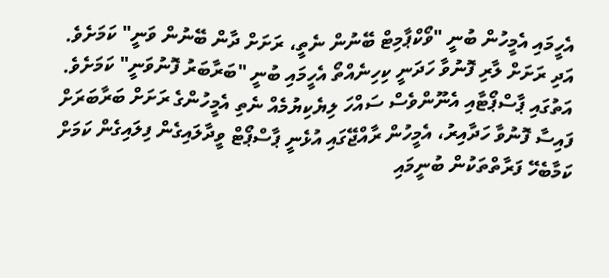އެހީމައި އެމީހުން ބުނީ "ވޯކްޕާމިޓް ބޭނުން ނެތީ، ރަށަށް ދާން ބޭނުން ވަނީ" ކަމަށެވެ. އަދި ރަށަށް ލާރި ފޮނުވާ ހަދަނީ ކިހިނެއްތޯ އެހީމައި ބުނީ "ބަރާބަރު ފޮނުވަނީ" ކަމަށެވެ.
އަތުގައި ޕާސްޕޯޓާއި އެނޫންވެސް ސައްހަ ލިޔެކިޔުމެއް ނެތި އެމީހުންގެ ރަށަށް ބަރާބަރަށް ފައިސާ ފޮނުވާ ހަދާއިރު، އެމީހުން ރާއްޖޭގައި އުޅެނީ ޕާސްޕޯޓް ވީދާލައިގެން ފިލައިގެން ކަމަށް ކަމާބެހޭ ފަރާތްތަކުން ބުނީމައި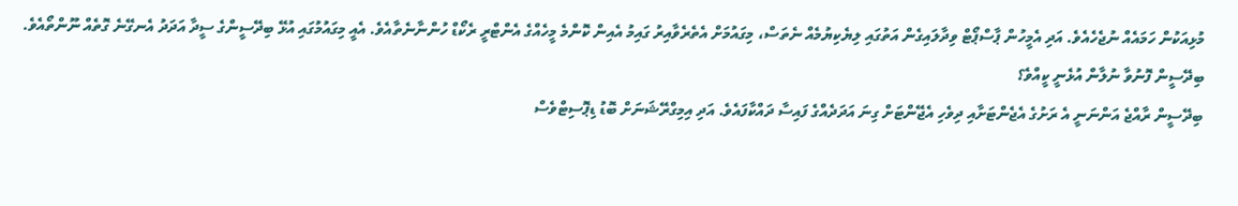މުޅިއަކުން ހަމައެއް ނުޖެހެއެވެ. އަދި އެމީހުން ޕާސްޕޯޓް ވިދާލައިގެން އަތުގައި ލިޔެކިޔުމެއް ނެތަސް، މިގައުމަށް އެތެރެވާއިރު ގައިމު އެއިން ކޮންމެ މީހެއްގެ އެންޓްރީ ރެކޯޑް ހުންނާނެތާއެވެ. އެއީ މިގައުމުގައި އުޅޭ ބިދޭސީންގެ ސީދާ އަދަދު އެނގޭނެ ގޮތެއް ނޫންތޯއެވެ.
ބިދޭސީން ފޮނުވާ ނުލާން އުޅެނީ ކީއްވެ؟
ބިދޭސީން ރާއްޖެ އަންނަނީ އެ ރަށުގެ އެޖެންޓަށާއި ދިވެހި އެޖޭންޓަށް ގިނަ އަދަދެއްގެ ފައިސާ ދައްކާފައެވެ. އަދި އިމިގްރޭޝަނަށް ބޮޑު ޑިޕޮސިޓްވެސް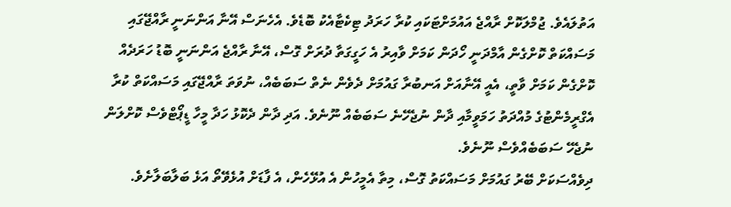އަތުލައެވެ. ޖުމްލަކޮށް ރާއްޖެ އައުމަށްޓަކައި ކުރާ ހަރަދު ޓިކެޓާއެކު ބޮޑެވެ. އެހެނަސް އޭނާ އަންނަނީ ރާއްޖޭގައި މަސައްކަތް ކޮށްގެން އާމްދަނީ ހޯދަން ކަމަށް ވާއިރު އެ ހަގީގަތާ ދުރަށް ގޮސް، އޭނާ ރާއްޖެ އަންނަނީ ބޮޑު ހަރަދެއް ކޮށްގެން ކަމަށް ވާތީ، އެއީ އޭނާއަށް އަނބުރާ ގައުމަށް ދެވެން ނެތް ސަބަބެއް، ނުވަތަ ރާއްޖޭގައި މަސައްކަތް ކުރާ އެގްރީމެންޓުގެ މުއްދަތު ހަމަވީމާއި ދާން ނުޖެހޭނެ ސަބަބެއް ނޫނެވެ. އަދި ދާން ދެކޮޅު ހަދާ މީހާ ޑީޕޯޓްވެސް ކޮށްލަން ނުޖެހޭ ސަބަބެއްވެސް ނޫނެވެ.
ދިވެއްސަކަށް ބޭރު ގައުމަށް މަސައްކަތު ގޮސް، މިތާ އެމީހުން އެ އުޅޭހެން، އެ ފާޑަށް އުޅެވޭތޯ އަޅެ ބަލާބަލާށެވެ.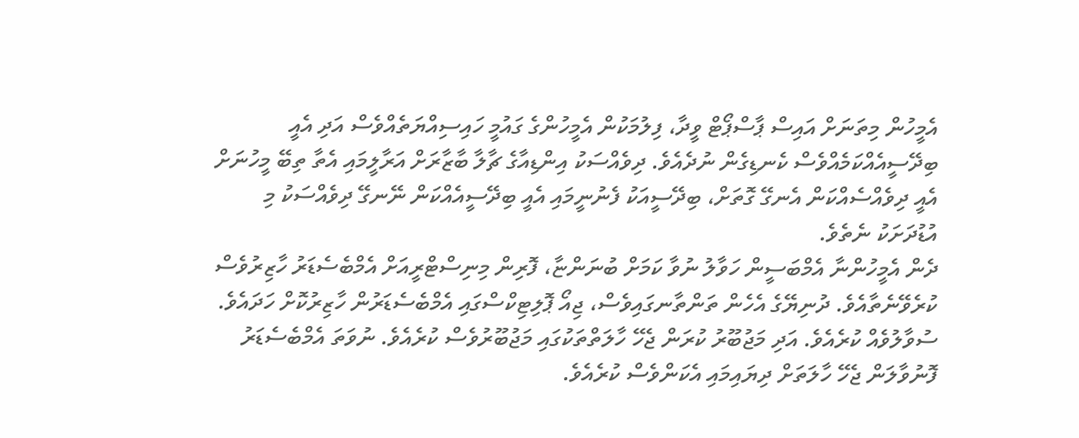އެމީހުން މިތަނަށް އައިސް ޕާސްޕޯޓް ވީދާ، ފިލުމަކުން އެމީހުންގެ ގައުމީ ހައިސިއްޔަތެއްވެސް އަދި އެއީ ބިދޭސީއެއްކަމެއްވެސް ކެނޑިގެން ނުދެއެވެ. ދިވެއްސަކު އިންޑިއާގެ ޗާލާ ބާޒާރަށް އަރާލީމައި އެތާ ތިބޭ މީހުނަށް އެއީ ދިވެއްސެއްކަން އެނގޭ ގޮތަށް، ބިދޭސީއަކު ފެނުނީމައި އެއީ ބިދޭސީއެއްކަން ނޭނގޭ ދިވެއްސަކު މި އުޑުދަށަކު ނެތެވެ.
ދެން އެމީހުންނާ އެމްބަސީން ހަވާލު ނުވާ ކަމަށް ބުނަންޏާ، ފޮރިން މިނިސްޓްރީއަށް އެމްބެސެޑަރު ހާޒިރުވެސް ކުރެވޭނެތާއެވެ. ދުނިޔޭގެ އެހެން ތަންތާނގައިވެސް، ޖިއޯ ޕޮލިޓިކްސްގައި އެމްބެސެޑަރުން ހާޒިރުކޮށް ހަދައެވެ. ސުވާލުވެއް ކުރެއެވެ. އަދި މަޖުބޫރު ކުރަން ޖެހޭ ހާލަތްތަކުގައި މަޖުބޫރުވެސް ކުރެއެވެ. ނުވަތަ އެމްބެސެޑަރު ފޮނުވާލަން ޖެހޭ ހާލަތަށް ދިޔައިމައި އެކަންވެސް ކުރެއެވެ.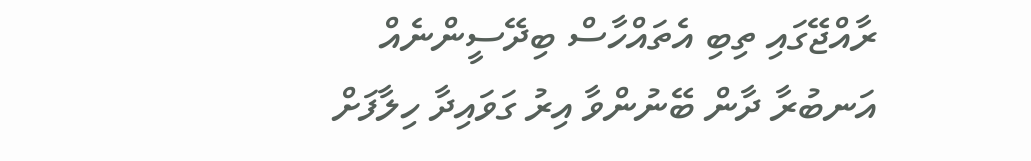ރާއްޖޭގައި ތިބި އެތައްހާސް ބިދޭސީންނެއް އަނބުރާ ދާން ބޭނުންވާ އިރު ގަވައިދާ ހިލާފަށް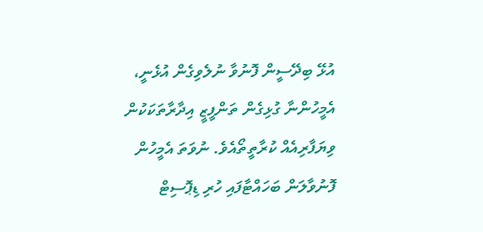އުޅޭ ބިދޭސީން ފޮނުވާ ނުލެވިގެން އުޅެނީ، އެމީހުންނާ ގުޅިގެން ތަންފީޒީ އިދާރާތަކަކުން ވިޔަފާރިއެއް ކުރާތީތޯއެވެ. ނުވަތަ އެމީހުން ފޮނުވާލަން ބަހައްޓާފައި ހުރި ޑިޕޮސިޓް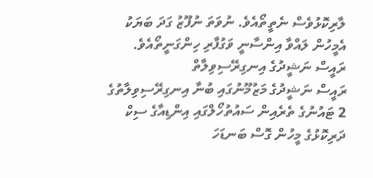ލާރިކޮޅުވެސް ނެތީތޯއެވެ. ނުވަތަ ނުފޫޒު ގަދަ ބަޔަކު އެމީހުން ލައްވާ އިންސާނީ ވަގުފާރި ހިންގަނީތޯއެވެ.
ރައީސް ނަޝީދުގެ އިނގިރޭސިވިލާތް
ރައީސް ނަޝީދުގެ މަޒުމޫނުގައި ބުނާ އިނގިރޭސިވިލާތުގެ 2 ޓައުނުގެ ތެރެއިން ސައުތުހޯލްގައި އިންޑިއާގެ ސިކް ދަރިކޮޅުގެ މީހުން ގޮސް ބަނޑަހަ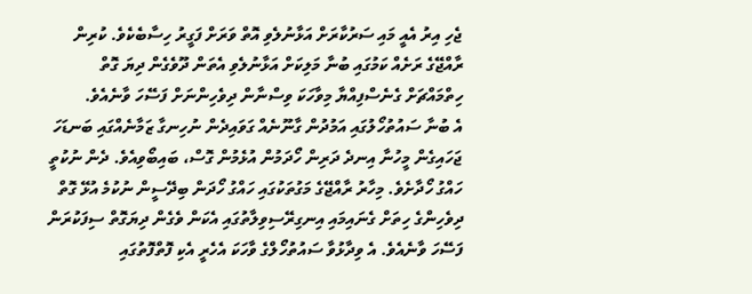ޖެހި އިރު އެއީ މައި ސަރުކާރަށް އަޅާނުލެވި އޮތް ވަރަށް ފަގީރު ހިސާބެކެވެ. ކުރިން ރާއްޖޭގެ ރަށެއް ކަމުގައި ބުނާ މަލިކަށް އަޅާނުލެވި އެތަން ދޫވެގެން ދިޔަ ގޮތް ހިތްމައްޗަށް ގެނެސްފިއްޔާ މިވާހަކަ ވިސްނާން ދިވެހިންނަށް ފަސޭހަ ވާނެއެވެ.
އެ ބުނާ ސައުތުހޯލުގައި އަމުދުން ގާނޫނެއް ގަވައިދެން ނުހިނގާ ޒަމާނެއްގައި ބަނޑަހަ ޖަހައިގެން މީހުނާ އިނދެ ދަރިން ހޯދަމުން އުޅެމުން ގޮސް، ބައިބޯވިއެވެ. ދެން ނުކުތީ ހައްގު ހޯދާށެވެ. މިހާރު ރާއްޖޭގެ މަގުތަކުގައި ހައްގު ހޯދަން ބިދޭސީން ނުކުމެ އުޅޭ ގޮތް ދިވެހިންގެ ހިތަށް ގެނައިމައި އިނގިރޭސިވިލާތުގައި އެކަން ވެގެން ދިޔަގޮތް ސިފަކުރަން ފަސޭހަ ވާނެއެވެ. އެ ވިދާޅުވާ ސައުތުހޯލްގެ ވާހަކަ އެހެރީ އެކި ފޮތްފޮތުގައި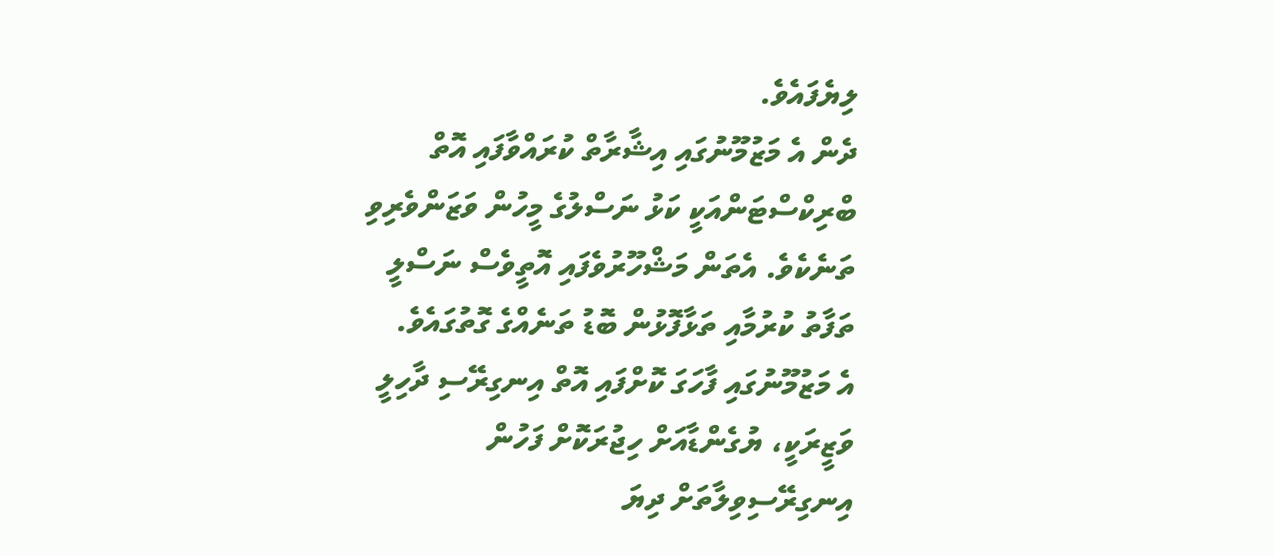ލިޔެފައެވެ.
ދެން އެ މަޒުމޫނުގައި އިޝާރާތް ކުރައްވާފައި އޮތް ބްރިކްސްޓަންއަކީ ކަޅު ނަސްލުގެ މީހުން ވަޒަންވެރިވި ތަނެކެވެ. އެތަން މަޝްހޫރުވެފައި އޮތީވެސް ނަސްލީ ތަފާތު ކުރުމާއި ތަޅާފޮޅުން ބޮޑު ތަނެއްގެ ގޮތުގައެވެ.
އެ މަޒުމޫނުގައި ފާހަގަ ކޮށްފައި އޮތް އިނގިރޭސި ދާހިލީ ވަޒީރަކީ، ޔުގެންޑާއަށް ހިޖުރަކޮށް ފަހުން އިނގިރޭސިވިލާތަށް ދިޔަ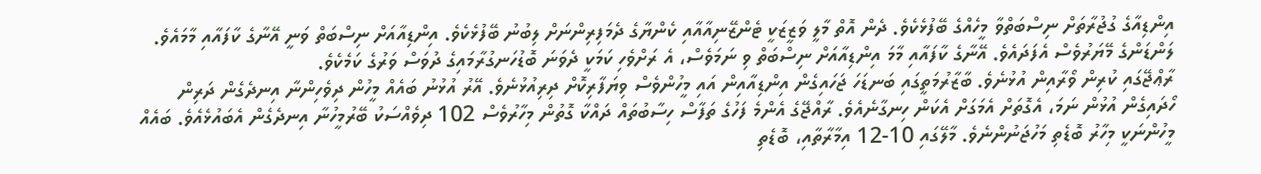އިންޑިއާގެ ގުޖުރާތަށް ނިސްބަތްވާ މީހެއްގެ ބޭފުޅެކެވެ. ދެން އޮތް މާލީ ވަޒީޒަކީ ޓެންޒޭނިއާއާއި ކެންޔާގެ ދެމަފިރިންނަށް ލިބުނު ބޭފުޅެކެވެ. އިންޑިއާއަށް ނިސްބަތް ވަނީ އޭނާގެ ކާފައާއި މާމައެވެ. ލަންޑަންގެ މޭޔަރުވެސް އެފަދައެވެ. އޭނާގެ ކާފައާއި މާމަ އިންޑިއާއަށް ނިސްބަތް ވި ނަމަވެސް، އެ ރަށްވެހި ކަމަކީ ދެވަނަ ބޮޑުހަނގުރާމައިގެ ދުވަސް ވަރުގެ ކަމެކެވެ.
ރާޢްޖޭގައި ކުރިން ވޯރާއިން އުޅުނެވެ. ބާޒާރުމަތީގައި ބަނޑަހަ ޖަހައިގެން އިންޑިއާއިން އައި މީހުންވެސް ވިޔަފާރިކޮށް ދިރިއުޅުނެވެ. އޭރު އުޅުނު ބައެއް މީހުން ދިވެހިންނާ އިނދެގެން ދަރިން ހޯދައިގެން އުޅުން ނަމަ، އެގޮތަށް އެމަގަށް އެކަން ހިނގާނެއެވެ. ރާއްޖޭގެ އެންމެ ފަހުގެ ތަފާސް ހިސާބުތައް ދައްކާ ގޮތުން މިހާރުވެސް 102 ދިވެއްސަކު ބޭރުމީހުނާ އިނދެގެން އެބައުޅެއެވެ. ބައެއް މީހުންނަކީ މިހާރު ބޮޑެތި މަހުޖަނުންނެވެ. މާލޭގައި 10-12 އިމާރާތާއި، ބޮޑެތި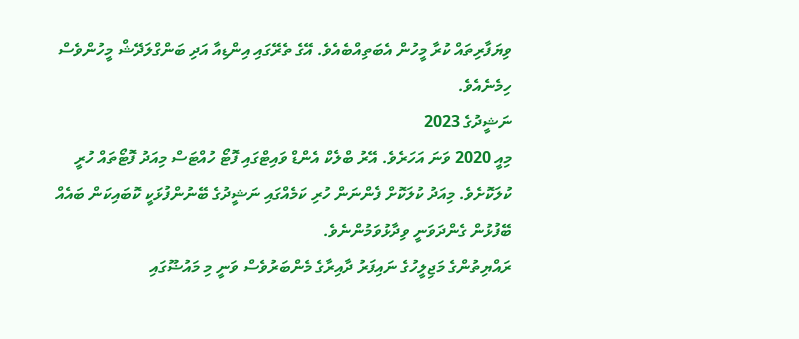ވިޔަފާރިތައް ކުރާ މީހުން އެބަތިއްބެއެވެ. އޭގެ ތެރޭގައި އިންޑިއާ އަދި ބަންގްލަދޭޝް މީހުންވެސް ހިމެނެއެވެ.
ނަޝީދުގެ 2023
މިއީ 2020 ވަނަ އަހަރެވެ. އޭރު ބްލެކް އެންޑް ވައިޓްގައި ފޮޓޯ ހުއްޓަސް މިއަދު ފޮޓޯތައް ހުރީ ކުލަކޮށެވެ. މިއަދު ކުލަކޮށް ފެންނަން ހުރި ކަމެއްގައި ނަޝީދުގެ ބޭނުންފުޅަކީ ކޮބައިކަން ބައެއް ބޭފުޅުން ގެންދަވަނީ ވިދާޅުވަމުންނެވެ.
ރައްޔިތުންގެ މަޖިލީހުގެ ނައިފަރު ދާއިރާގެ މެންބަރުވެސް ވަނީ މި މައުޟޫގައި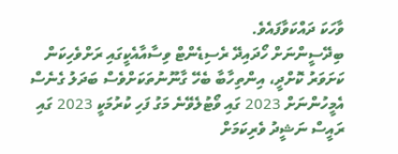ވާހަކަ ދައްކަވާފައެވެ.
ބިދޭސީންނަށް ހޯދައިދޭ ރެސިޑެންޓް ވިސާއާއެކީގައި ރަށްވެހިކަން ކަށަވަރު ކޮށްދީ، އިންތިހާބާ ބެހޭ ގާނޫނުތަކަށްވެސް ބަދަލު ގެނެސް އެމީހުންނަށް 2023 ގައި ވޯޓުލެވޭނެ މަގު ފަހި ކުރުމަކީ 2023 ގައި ރައީސް ނަޝީދު ވެރިކަމަށް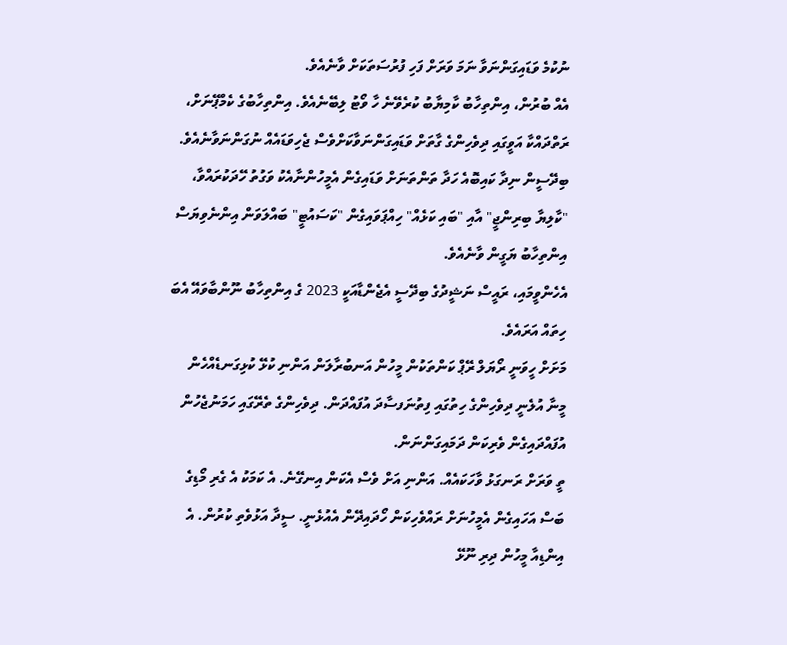ނުކުމެ ވަޑައިގަންނަވާ ނަމަ ވަރަށް ފަހި ފުރުސަތަކަށް ވާނެއެވެ.
އެއް ބުރުން، އިންތިހާބު ކާމިޔާބު ކުރެވޭނެ ހާ ވޯޓު ލިބޭނެއެވެ. އިންތިހާބުގެ ކެމްޕޭނަށް، ރަތްދައްކާ އަވީގައި ދިވެހިންގެ ގާތަށް ވަޑައިގަންނަވާކަށްވެސް ޖެހިވަޑައެއް ނުގަންނަވާނެއެވެ. ބިދޭސީން ނިދާ ކައިބޮއެ ހަދާ ތަންތަނަށް ވަޑައިގެން އެމީހުންނާއެކު ވަގުތު ހޭދަކުރައްވާ، "ކާލިޔާ ބިރިންޖީ" އާއި "ބައި ކަޅެއް" ހިއްޕަވައިގެން "ކަސައުޓީ" ބައްލަވަން އިންނެވިޔަސް އިންތިހާބު ޔަގީން ވާނެއެވެ.
އެހެންވީމައި، ރައީސް ނަޝީދުގެ ބިދޭސީ އެޖެންޑާއަކީ 2023 ގެ އިންތިހާބު ނޫންބާވައޭ އެބަ ހިތައް އަރައެވެ.
މަށަށް ހީވަނީ ރޯޔަލް ރޭޕް ކަންތަކުން މީހުން އަނބުރާލަން އަންނި ކުޅޭ ކުޅިގަނޑެއްހެން
މީނާ އުލެނީ ދިވެހިންގެ ހިތުގައި ފިތުނަފސާދަ އުފައްދަން. ދިވެހިންގެ ތެރޭގައި ހަމަނުޖެހުން އުފައްދައިގެން ވެރިކަން ދަމައިގަންނަން.
ތީ ވަރަށް ރަނގަޅު ވާހަކައެއް. އަންނި އަށް ވެސް އެކަން އިނގޭނެ. އެ ކަމަކު އެ ގެރި މޯޑިގެ ބަސް އަހައިގެން އެމީހުނަށް ރައްވެހިކަން ހޯދައިދޭން އެއުޅެނީ. ސީދާ އަޅުވެތި ކުރުން. އެ އިންޑިއާ މީހުން ދިރި ނޫޅޭ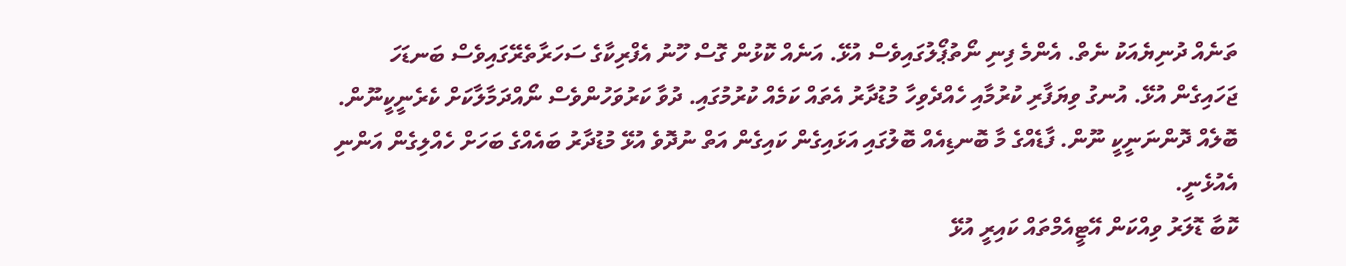ތަނެއް ދުނިޔެއަކު ނެތް. އެންމެ ފިނި ނޯތުޕޯލުގައިވެސް އުޅޭ. އަނެއް ކޮޅުން ގޮސް ހޫނު އެފްރިކާގެ ސަހަރާތެރޭގައިވެސް ބަނޑަހަ ޖަހައިގެން އުޅޭ. އުނގު ވިޔަފާރި ކުރުމާއި ހެއްދެވިހާ މުޑުދާރު އެތައް ކަމެއް ކުރުމުގައި. ދުވާ ކަރުވަހުންވެސް ނޯއްދަމާލާކަށް ކެރެނީކީނޫން. ބޮލެއް ދޮންނަނީކީ ނޫން. ފާޑެއްގެ މާ ބޮނޑިއެއް ބޮލުގައި އަޅައިގެން ކައިގެން އަތް ނުދޮވެ އުޅޭ މުޑުދާރު ބައެއްގެ ބަހަށް ހެއްލިގެން އަންނި އެއުޅެނީ.
ކޮބާ ޑޮލަރު ވިއްކަން އޭޓީއެމްތައް ކައިރީ އުޅޭ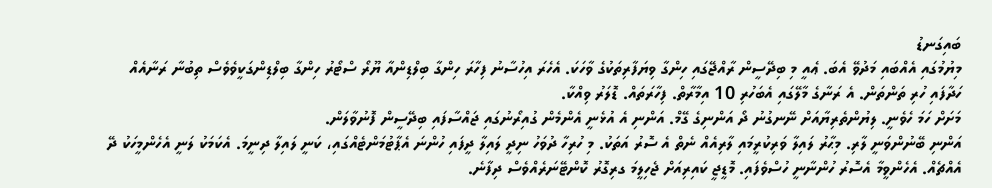ބައިގަނޑު
މިޔުމުގައި އެއްބައި މަދުވޭ އެބަ. ޢެއީ މި ބިދޭސީން ރާއްޖޭގައި ހިންގާ ވިޔަފާރިތަކުގެ ވާހަކަ. އެހެރަ އިހުސާނު ފިހާރަ ހިންގާ ބިލްޑިންއާ ޔޫރޯ ސްޓޯރު ހިންގާ ބިލްޑިންގަކީވެވެސް ތިބުނާ ރަނާއެއް ހަދާފައި ހުރި ތަންތަން. އެ ރަނާގެ މާލޭގައި އެބަހުރި 10 އިމާރާތް. ފިހާރަތައް. ޑޮލަރު ވިއްކާ.
މަށަށް ހަމަ ހެވެނީ. ލިޔުންތެރިޔާއަށް ނޭނގުނު ދޯ އަންނިގެ ގޭމް. އަންނި އެ އުޅެނީ އެންމެން ގުއިރޯނުގައި ޖައްސާފައި ބިދޭސީން ފޮނުވާލަން.
އަންނި ބޭނުންވަނީ ލާރި. މިޙާރު ލައިލާ ވަރިކުރީމައި ލާރިއެއް ނެތް އެ ސޮރު އަތަކު. މި ހުރިހާ ދުވަހު ނިދީ ލައިލާ ދީފައި ހުންނަ އެޕާޓުމަންޓެއްގައި، ކަނީ ލައިލާ ދިނީމަ. އެކަމަކު ލަނީ އެހެންމީހަކު ދޭ އެއްޗެއް. އެހެންވީމާ އެސޮރު ހުންނާނީ ހުސްވެފައި. މޮޑީޖީ ކައިރިއަށް ޖެހިލީމަ ގރިގޮރު ކޮންޓޭނަރެއްވެސް ދިފާނެ.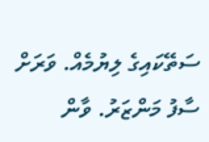ސަތޭކައިގެ ލިޔުމެއް. ވަރަށް ސާފު މަންޒަރު. ވާން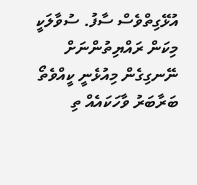އުޅޭގިތްވެސް ސާފު. ސުވާލަކީ މިކަން ރައްޔިތުންނަށް ނޭނގިގެން މިއުޅެނީ ކީއްވެތޯ
ބަރާބަރު ވާހަކައެއް ތި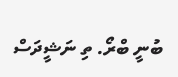ބުނީ ބްރޯ. ތި ނަޝީދަސް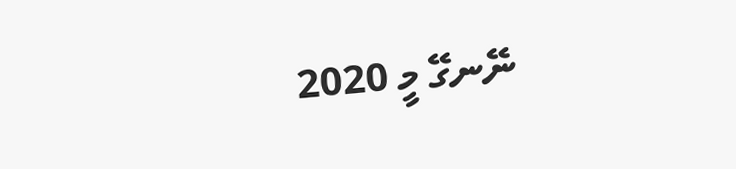ނޭނގޭ މީ 2020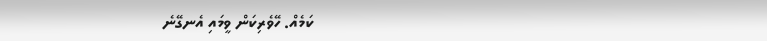ކަމެއް. ހޭވެރިކަން ވީމައި އެނގޭނެ